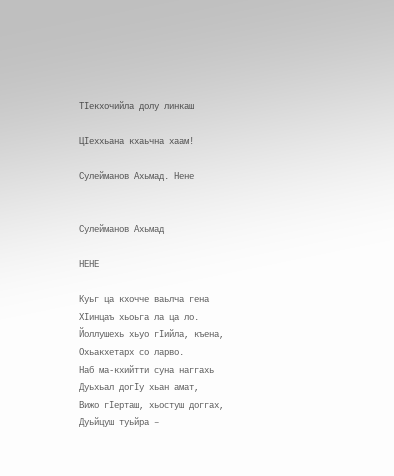ТIекхочийла долу линкаш

ЦIеххьана кхаьчна хаам!

Сулейманов Ахьмад. Нене


Сулейманов Ахьмад

НЕНЕ

Куьг ца кхочче ваьлча гена
ХIинцаъ хьоьга ла ца ло.
Йоллушехь хьуо гIийла, къена,
Охьакхетарх со ларво.
Наб ма-кхийтти суна наггахь
Дуьхьал догIу хьан амат,
Вижо гIерташ, хьостуш доггах,
Дуьйцуш туьйра –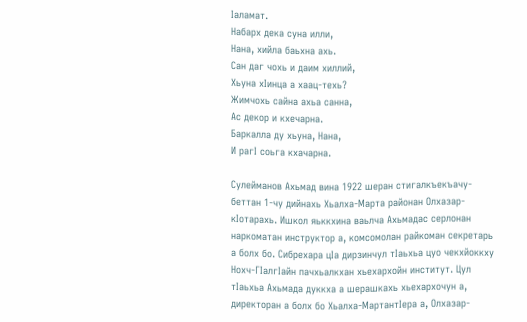Iаламат.
Набарх дека суна илли,
Нана, хийла баьхна ахь.
Сан даг чохь и даим хиллий,
Хьуна хIинца а хаац-техь?
Жимчохь сайна ахьа санна,
Ас декор и кхечарна.
Баркалла ду хьуна, Нана,
И рагI соьга кхачарна.

Сулейманов Ахьмад вина 1922 шеран стигалкъекъачу-беттан 1-чу дийнахь Хьалха-Марта районан Олхазар-кIотарахь. Ишкол яьккхина ваьлча Ахьмадас серлонан наркоматан инструктор а, комсомолан райкоман секретарь а болх бо. Сибрехара цIа дирзинчул тIаьхьа цуо чекхйоккху Нохч-ГIалгIайн пачхьалкхан хьехархойн институт. Цул тIаьхьа Ахьмада дуккха а шерашкахь хьехархочун а, директоран а болх бо Хьалха-МартантIера а, Олхазар-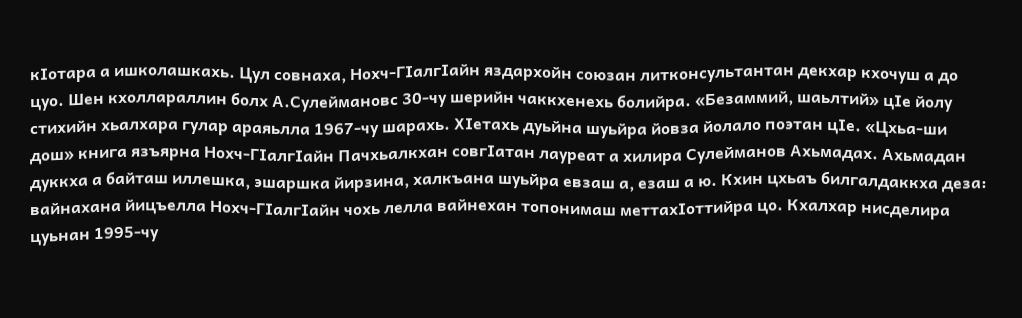кIотара а ишколашкахь. Цул совнаха, Нохч-ГIалгIайн яздархойн союзан литконсультантан декхар кхочуш а до цуо. Шен кхоллараллин болх А.Сулеймановс 30-чу шерийн чаккхенехь болийра. «Безаммий, шаьлтий» цIе йолу стихийн хьалхара гулар араяьлла 1967-чу шарахь. ХIетахь дуьйна шуьйра йовза йолало поэтан цIе. «Цхьа-ши дош» книга язъярна Нохч-ГIалгIайн Пачхьалкхан совгIатан лауреат а хилира Сулейманов Ахьмадах. Ахьмадан дуккха а байташ иллешка, эшаршка йирзина, халкъана шуьйра евзаш а, езаш а ю. Кхин цхьаъ билгалдаккха деза: вайнахана йицъелла Нохч-ГIалгIайн чохь лелла вайнехан топонимаш меттахIоттийра цо. Кхалхар нисделира цуьнан 1995-чу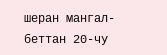шеран мангал-беттан 20-чу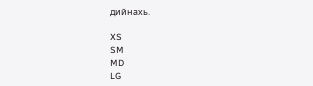дийнахь.

XS
SM
MD
LG